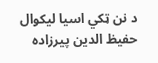د نن ټکي اسيا ليکوال حفیظ الدین پیرزاده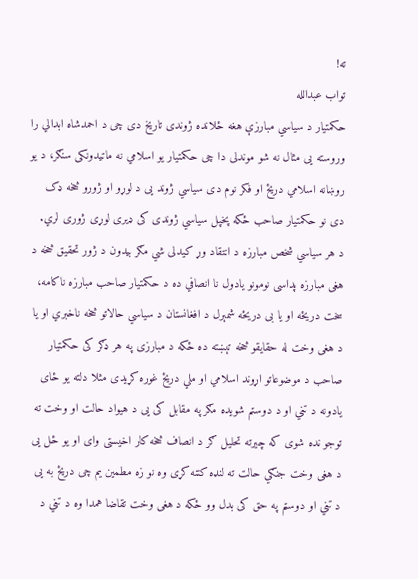ته!
تواب عبدالله
حکمتیار د سیاسي مبارزې هغه ځلانده ژوندی تاریخ دی چی د احمدشاه ابدالي را وروسته یی مثال نه شو موندلی دا چی حکمتیار یو اسلامي نه ماتیدونکی سنګر، د یو روښانه اسلامي دریځ او فکر نوم دی سیاسي ژوند یی د لوړو او ژورو څخه ډک دی نو حکمتیار صاحب ځکه پخپل سیاسي ژوندی کی ډیری لوړی ژوری لري.
د هر سیاسي شخص مبارزه د انتقاد وړ کیدلی شي مګر بیدون د ژور تحقیق څخه د هغی مبارزه پداسی نومونو یادول نا انصافي ده د حکمتیار صاحب مبارزه ناکامه، سخت دریځه او یا بی دریځه شمېرل د افغانستان د سیاسي حالاتو څخه ناخبري او یا د هغی وخت له حقایقو څخه تېښته ده ځکه د مبارزی په هر ډګر کی حکمتیار صاحب د موضوعاتو اړوند اسلامي او ملي دریځ غوره کړیدی مثلا دلته یو ځای یادونه د تڼي او د دوستم شویده مګر په مقابل کی یی د هیواد حالت او وخت ته توجو نده شوی که چیرته تحلیل ګر د انصاف څخه کار اخیستی وای او یو ځل یی د هغی وخت جنګي حالت ته لنډه کتنه کړی وه نو زه مطمین یم چی دریځ به یی د تڼي او دوستم په حق کی بدل وو ځکه د هغی وخت تقاضا همدا وه د تڼي د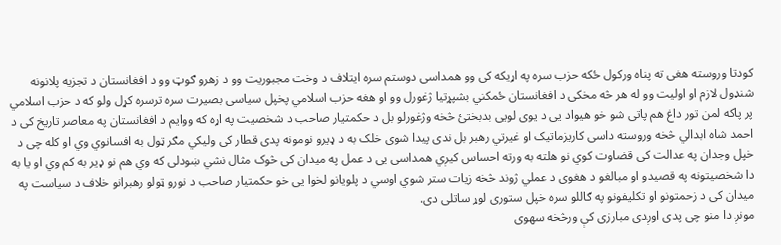کودتا وروسته هغی ته پناه ورکول ځکه حزب سره په اړیکه کی وو همداسی دوستم سره ایتلاف د وخت مجبوریت وو د زهرو ګوټ وو د افغانستان د تجزیه پلانونه شنډول لازم او اولیت وو له هر څه مخکی د افغانستان ځمکني بشپړتیا ژغورل وو او هغه حزب اسلامي پخپل سیاسی بصیرت سره ترسره کړل ولو که د حزب اسلامي پر پاکه لمن تور داغ هم پاتی شو خو هیواد یی د یوی لویی بدبختئ څخه وژغورلو بل د حکمتیار صاحب د شخصیت په اړه که ووایم د افغانستان په معاصر تاریخ کی د احمد شاه ابدالي څخه وروسته داسی کاریزماتیک او غیرتي رهبر بل ندی پیدا شوی خلک به د ډیرو نومونه پدی قطار کی ولیکي مګر ټول به افسانوي وي او کله چی د خپل وجدان په عدالت کی قضاوت کوي نو هلته به ورته احساس کیږي همداسی یی د عمل په میدان کی څوک مثال نشي ښودلی که وي هم نو ډیر به کم وي او یا به دا شخصیتونه په قصیدو او مبالغو د هغوی د عملي ژوند څخه زیات ستر شوي اوسي د پلویانو لخوا یی خو حکمتیار صاحب د نورو ټولو رهبرانو خلاف د سیاست په میدان کی د زحمتونو او تکلیفونو په ګاللو سره خپل ستوری لوړ ساتلی دی.
مونږ دا منو چی پدی اوږدی مبارزی کې ورڅخه سهوی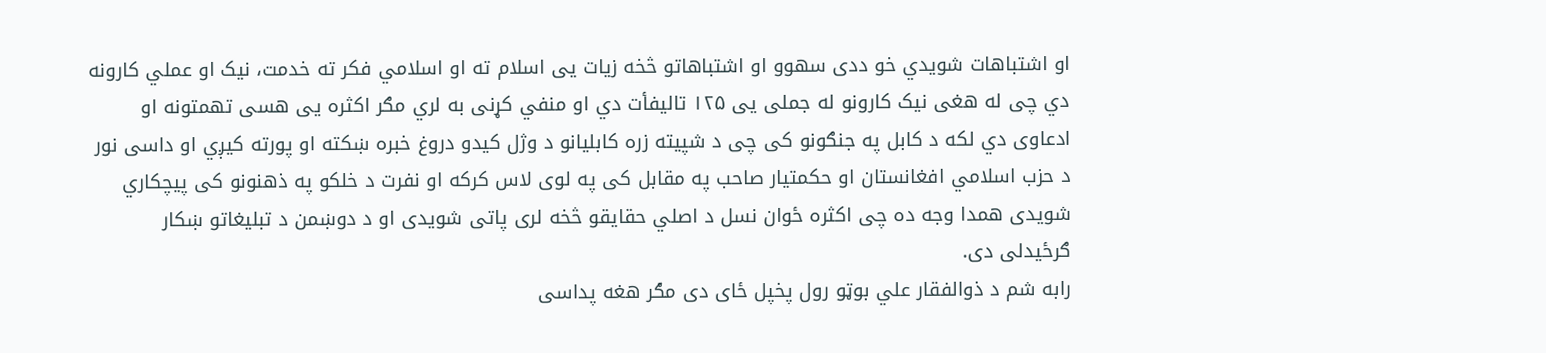او اشتباهات شویدي خو ددی سهوو او اشتباهاتو څخه زیات یی اسلام ته او اسلامي فکر ته خدمت، نیک او عملي کارونه دي چی له هغی نیک کارونو له جملی یی ۱۲۵ تالیفأت دي او منفي کړنی به لري مګر اکثره یی هسی تهمتونه او ادعاوی دي لکه د کابل په جنګونو کی چی د شپیته زره کابلیانو د وژل کیدو دروغ خبره ښکته او پورته کیږي او داسی نور د حزب اسلامي افغانستان او حکمتیار صاحب په مقابل کی په لوی لاس کرکه او نفرت د خلکو په ذهنونو کی پیچکاري شویدی همدا وجه ده چی اکثره ځوان نسل د اصلي حقایقو څخه لری پاتی شویدی او د دوښمن د تبلیغاتو ښکار ګرځیدلی دی.
رابه شم د ذوالفقار علي بوټو رول پخپل ځای دی مګر هغه پداسی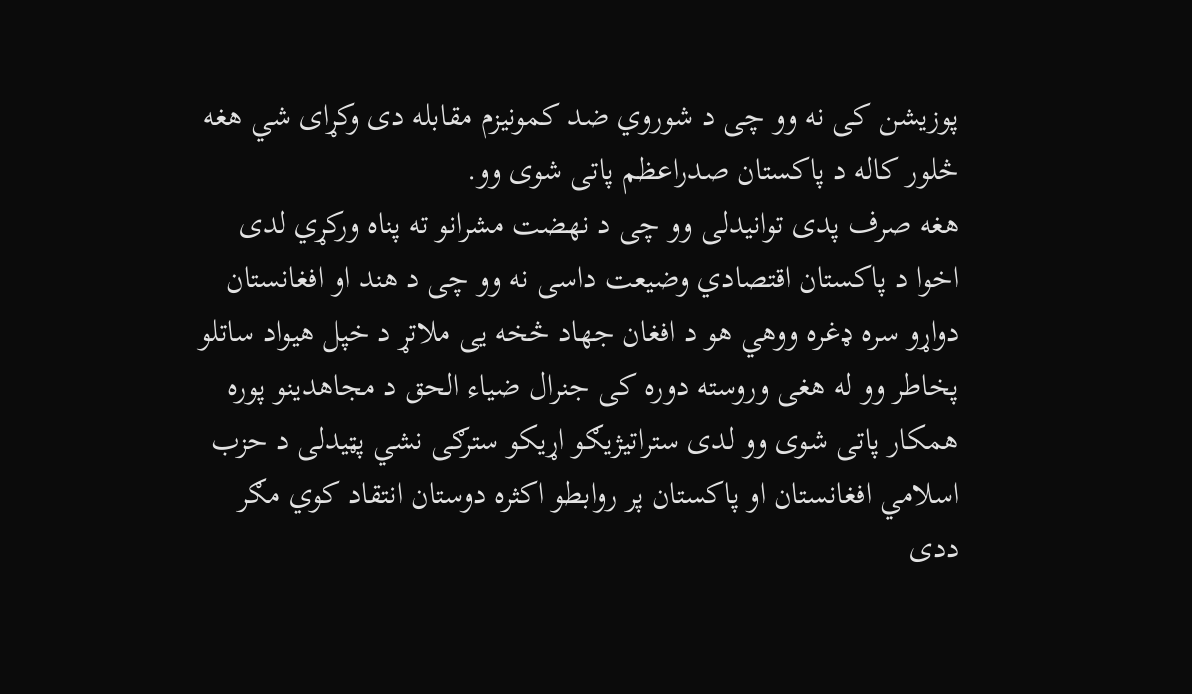پوزیشن کی نه وو چی د شوروي ضد کمونیزم مقابله دی وکړای شي هغه څلور کاله د پاکستان صدراعظم پاتی شوی وو.
هغه صرف پدی توانیدلی وو چی د نهضت مشرانو ته پناه ورکړي لدی اخوا د پاکستان اقتصادي وضیعت داسی نه وو چی د هند او افغانستان دواړو سره ډغره ووهي هو د افغان جهاد څخه یی ملاتړ د خپل هیواد ساتلو پخاطر وو له هغی وروسته دوره کی جنرال ضیاء الحق د مجاهدینو پوره همکار پاتی شوی وو لدی ستراتیژیګو اړیکو سترګی نشي پټیدلی د حزب اسلامي افغانستان او پاکستان پر روابطو اکثره دوستان انتقاد کوي مګر ددی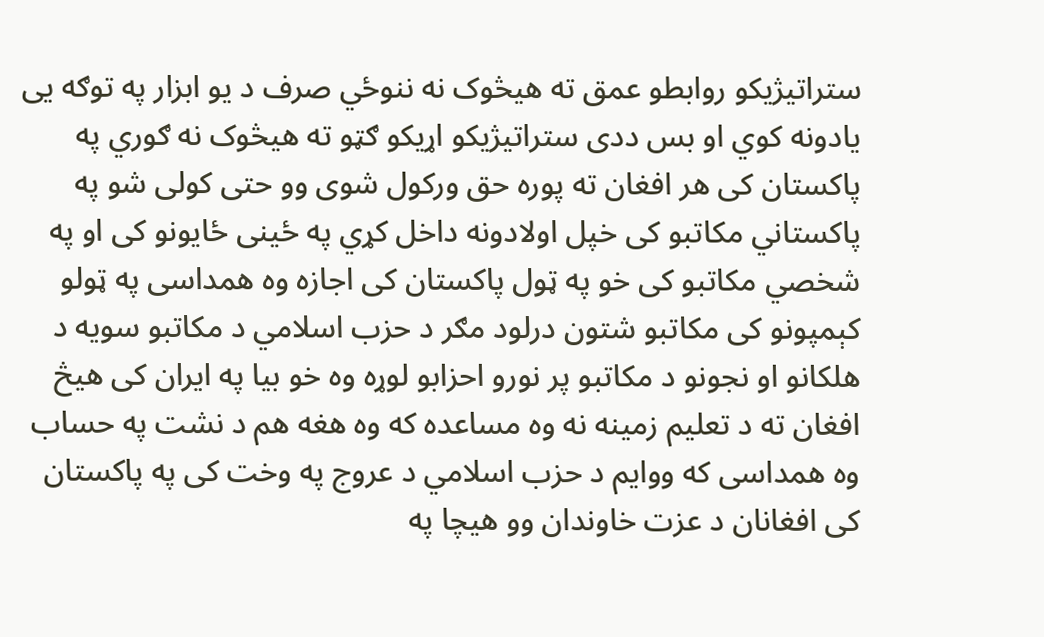ستراتیژیکو روابطو عمق ته هیڅوک نه ننوځي صرف د یو ابزار په توګه یی یادونه کوي او بس ددی ستراتیژیکو اړیکو ګټو ته هیڅوک نه ګوري په پاکستان کی هر افغان ته پوره حق ورکول شوی وو حتی کولی شو په پاکستاني مکاتبو کی خپل اولادونه داخل کړي په ځینی ځایونو کی او په شخصي مکاتبو کی خو په ټول پاکستان کی اجازه وه همداسی په ټولو کېمپونو کی مکاتبو شتون درلود مګر د حزب اسلامي د مکاتبو سویه د هلکانو او نجونو د مکاتبو پر نورو احزابو لوړه وه خو بیا په ایران کی هیڅ افغان ته د تعلیم زمینه نه وه مساعده که وه هغه هم د نشت په حساب وه همداسی که ووایم د حزب اسلامي د عروج په وخت کی په پاکستان کی افغانان د عزت خاوندان وو هیچا په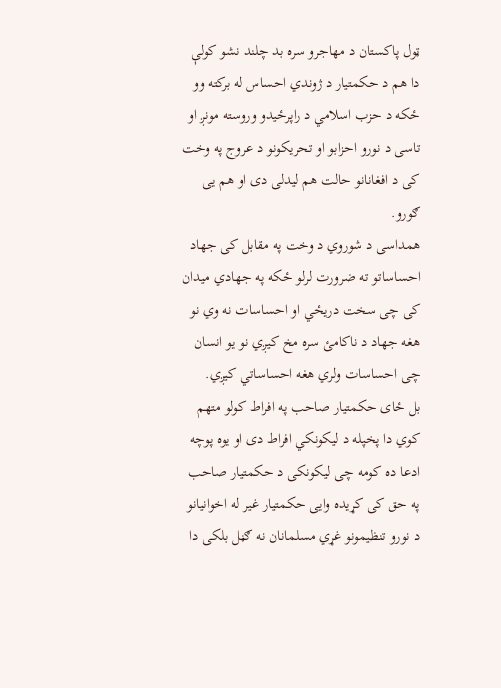ټول پاکستان د مهاجرو سره بد چلند نشو کولې دا هم د حکمتیار د ژوندي احساس له برکته وو ځکه د حزب اسلامي د راپرځیدو وروسته مونږ او تاسی د نورو احزابو او تحریکونو د عروج په وخت کی د افغانانو حالت هم لیدلی دی او هم یی ګورو.
همداسی د شوروي د وخت په مقابل کی جهاد احساساتو ته ضرورت لرلو ځکه په جهادي میدان کی چی سخت دریځي او احساسات نه وي نو هغه جهاد د ناکامئ سره مخ کیږي نو یو انسان چی احساسات ولري هغه احساساتي کیږي.
بل ځای حکمتیار صاحب په افراط کولو متهم کوي دا پخپله د لیکونکي افراط دی او یوه پوچه ادعا ده کومه چی لیکونکی د حکمتیار صاحب په حق کی کړیده وایی حکمتیار غیر له اخوانیانو د نورو تنظیمونو غړي مسلمانان نه ګڼل بلکی دا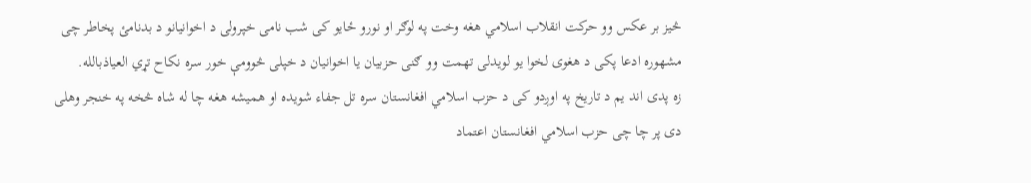څیز بر عکس وو حرکت انقلاب اسلامي هغه وخت په لوګر او نورو ځایو کی شب نامی خپرولی د اخوانیانو د بدنامئ پخاطر چی مشهوره ادعا پکی د هغوی لخوا یو لویدلی تهمت وو ګنی حزبیان یا اخوانیان د خپلی څوومې خور سره نکاح تړي العیاذبالله.
زه پدی اند یم د تاریخ په اوږدو کی د حزب اسلامي افغانستان سره تل جفاء شویده او همیشه هغه چا له شاه څخه په خنجر وهلی دی پر چا چی حزب اسلامي افغانستان اعتماد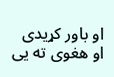او باور کړیدی او هغوی ته یی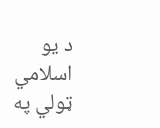د یو اسلامي ټولي په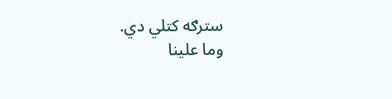سترګه کتلي دي.
وما علینا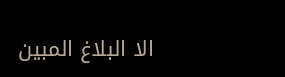الا البلاغ المبین